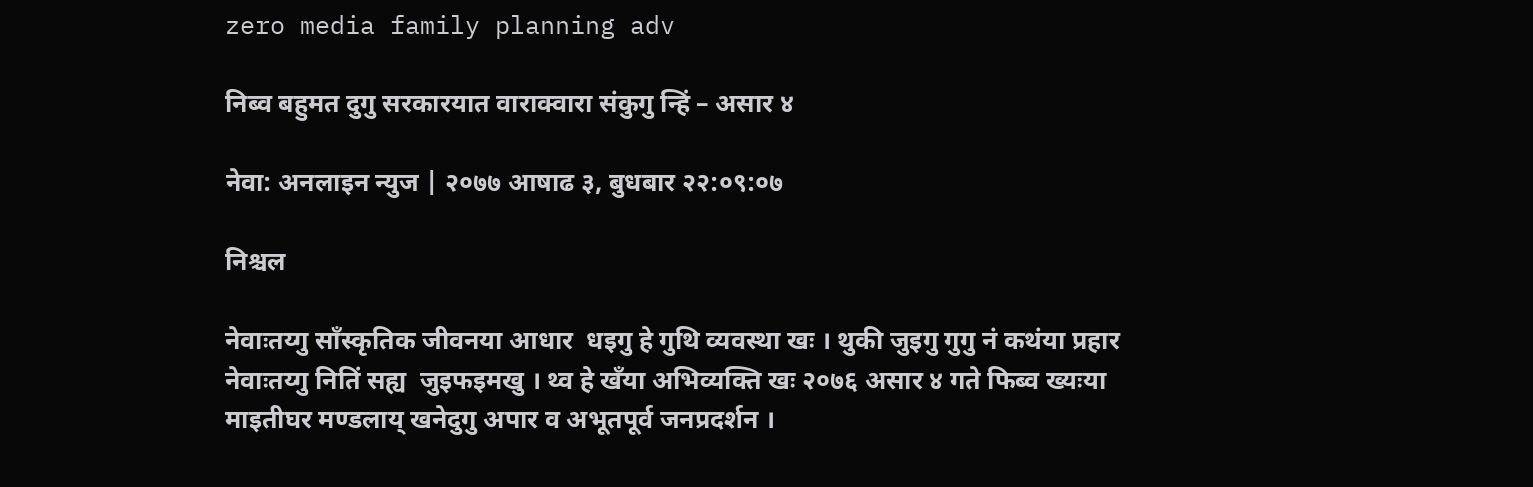zero media family planning adv

निब्व बहुमत दुगु सरकारयात वाराक्वारा संकुगु न्हिं – असार ४

नेवा: अनलाइन न्युज | २०७७ आषाढ ३, बुधबार २२:०९:०७

निश्चल

नेवाःतय्गु साँस्कृतिक जीवनया आधार  धइगु हे गुथि व्यवस्था खः । थुकी जुइगु गुगु नं कथंया प्रहार नेवाःतय्गु नितिं सह्य  जुइफइमखु । थ्व हे खँया अभिव्यक्ति खः २०७६ असार ४ गते फिब्व ख्यःया माइतीघर मण्डलाय् खनेदुगु अपार व अभूतपूर्व जनप्रदर्शन ।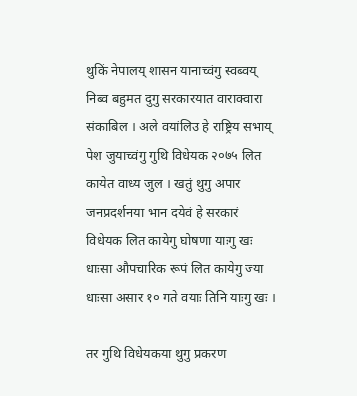थुकिं नेपालय् शासन यानाच्वंगु स्वब्वय् निब्व बहुमत दुगु सरकारयात वाराक्वारा संकाबिल । अले वयांलिउ हे राष्ट्रिय सभाय् पेश जुयाच्वंगु गुथि विधेयक २०७५ लित कायेत वाध्य जुल । खतुं थुगु अपार जनप्रदर्शनया भान दयेवं हे सरकारं विधेयक लित कायेगु घोषणा याःगु खः धाःसा औपचारिक रूपं लित कायेगु ज्या धाःसा असार १० गते वयाः तिनि याःगु खः ।

तर गुथि विधेयकया थुगु प्रकरण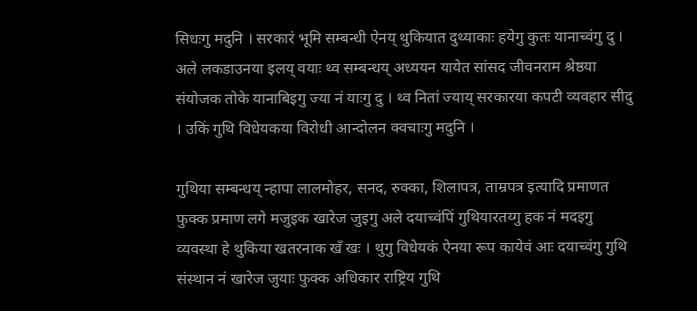सिधःगु मदुनि । सरकारं भूमि सम्बन्धी ऐनय् थुकियात दुथ्याकाः हयेगु कुतः यानाच्वंगु दु । अले लकडाउनया इलय् वयाः थ्व सम्बन्धय् अध्ययन यायेत सांसद जीवनराम श्रेष्ठया संयोजक तोके यानाबिइगु ज्या नं याःगु दु । थ्व नितां ज्याय् सरकारया कपटी व्यवहार सीदु । उकिं गुथि विधेयकया विरोधी आन्दोलन क्वचाःगु मदुनि ।

गुथिया सम्बन्धय् न्हापा लालमोहर, सनद, रुक्का, शिलापत्र, ताम्रपत्र इत्यादि प्रमाणत फुक्क प्रमाण लगे मजुइक खारेज जुइगु अले दयाच्वंपिं गुथियारतय्गु हक नं मदइगु व्यवस्था हे थुकिया खतरनाक खँ खः । थुगु विधेयकं ऐनया रूप कायेवं आः दयाच्वंगु गुथि संस्थान नं खारेज जुयाः फुक्क अधिकार राष्ट्रिय गुथि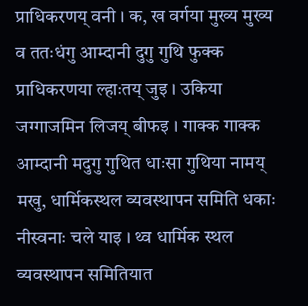प्राधिकरणय् वनी । क, ख वर्गया मुख्य मुख्य व ततःधंगु आम्दानी दुगु गुथि फुक्क प्राधिकरणया ल्हाःतय् जुइ । उकिया जग्गाजमिन लिजय् बीफइ । गाक्क गाक्क आम्दानी मदुगु गुथित धाःसा गुथिया नामय् मखु, धार्मिकस्थल व्यवस्थापन समिति धकाः नीस्वनाः चले याइ । थ्व धार्मिक स्थल व्यवस्थापन समितियात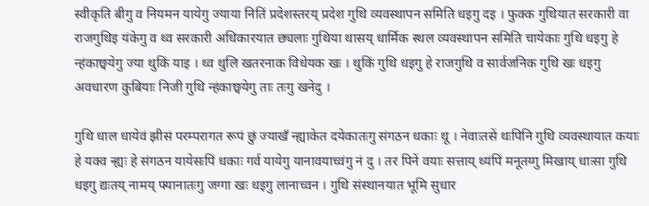स्वीकृति बीगु व नियमन यायेगु ज्याया नितिं प्रदेशस्तरय् प्रदेश गुथि व्यवस्थापन समिति धइगु दइ । फुक्क गुथियात सरकारी वा राजगुथिइ यंकेगु व थ्व सरकारी अधिकारयात छ्यलाः गुथिया थासय् धार्मिक स्थल व्यवस्थापन समिति चायेकाः गुथि धइगु हे न्हंकाछ्वयेगु ज्या थुकिं याइ । थ्व थुलि खतरनाक विधेयक खः । थुकिं गुथि धइगु हे राजगुथि व सार्वजनिक गुथि खः धइगु अवधारण कुबियाः निजी गुथि न्हंकाछ्वयेगु ताः तःगु खनेदु ।

गुथि धाल धायेवं झीसं परम्परागत रूपं छुं ज्याखँ न्ह्याकेत दयेकातःगु संगठन धकाः थू । नेवाःतसें थःपिनि गुथि व्यवस्थायात कयाः हे यक्व न्ह्यः हे संगठन यायेसःपिं धकाः गर्व यायेगु यानावयाच्वंगु नं दु । तर पिनें वयाः सत्ताय् थ्यंपिं मनूतय्गु मिखाय् धाःसा गुथि धइगु द्यःतय् नामय् फ्यानातःगु जग्गा खः धइगु लानाच्वन । गुथि संस्थानयात भूमि सुधार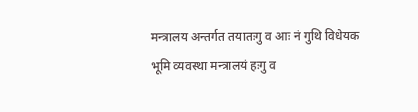मन्त्रालय अन्तर्गत तयातःगु व आः नं गुथि विधेयक भूमि व्यवस्था मन्त्रालयं हःगु व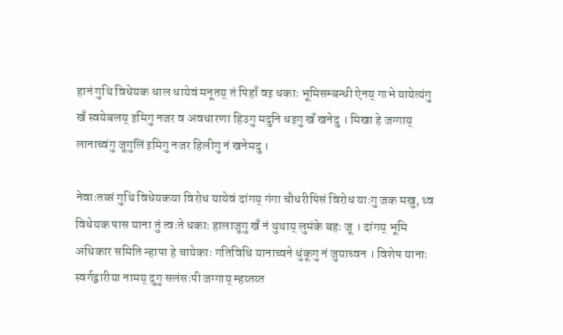हानं गुथि विधेयक धाल धायेवं मनूतय् तं पिहाँ वइ धकाः भूमिसम्बन्धी ऐनय् गाभे यायेत्यंगु खँ स्वयेबलय् इमिगु नजर व अवधारणा हिउगु मदुनि धइगु खँ खनेदु । मिखा हे जग्गाय् लानाच्वंगु जूगुलिं इमिगु नजर हिलीगु नं खनेमदु ।

नेवाःतय्सं गुथि विधेयकया विरोध यायेवं दांगय् गंगा चौधरीपिसं विरोध याःगु जक मखु, थ्व विधेयक पास याना तुं त्वःते धकाः हालाजूगु खँ नं थुथाय् लुमंके बहः जू । दांगय् भूमि अधिकार समिति न्हापा हे चायेकाः गतिविधि यानाच्वने धुंकूगु नं जुयाच्वन । विशेष यानाः स्वर्गद्वारीया नामय् दुगु सलंसःपी जग्गाय् म्हय्तय्त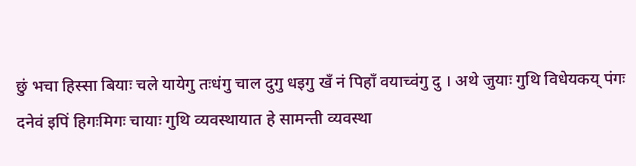छुं भचा हिस्सा बियाः चले यायेगु तःधंगु चाल दुगु धइगु खँ नं पिहाँ वयाच्वंगु दु । अथे जुयाः गुथि विधेयकय् पंगः दनेवं इपिं हिगःमिगः चायाः गुथि व्यवस्थायात हे सामन्ती व्यवस्था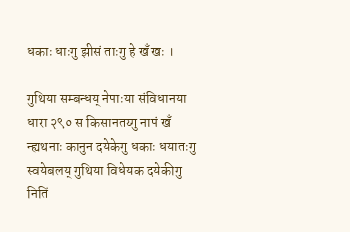धकाः धाःगु झीसं ताःगु हे खँ खः ।

गुथिया सम्बन्धय् नेपाःया संविधानया धारा २९० स किसानतय्गु नापं खँ न्ह्यथनाः कानुन दयेकेगु धकाः धयातःगु स्वयेबलय् गुथिया विधेयक दयेकीगु नितिं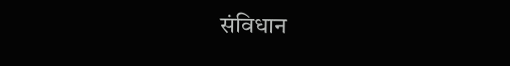संविधान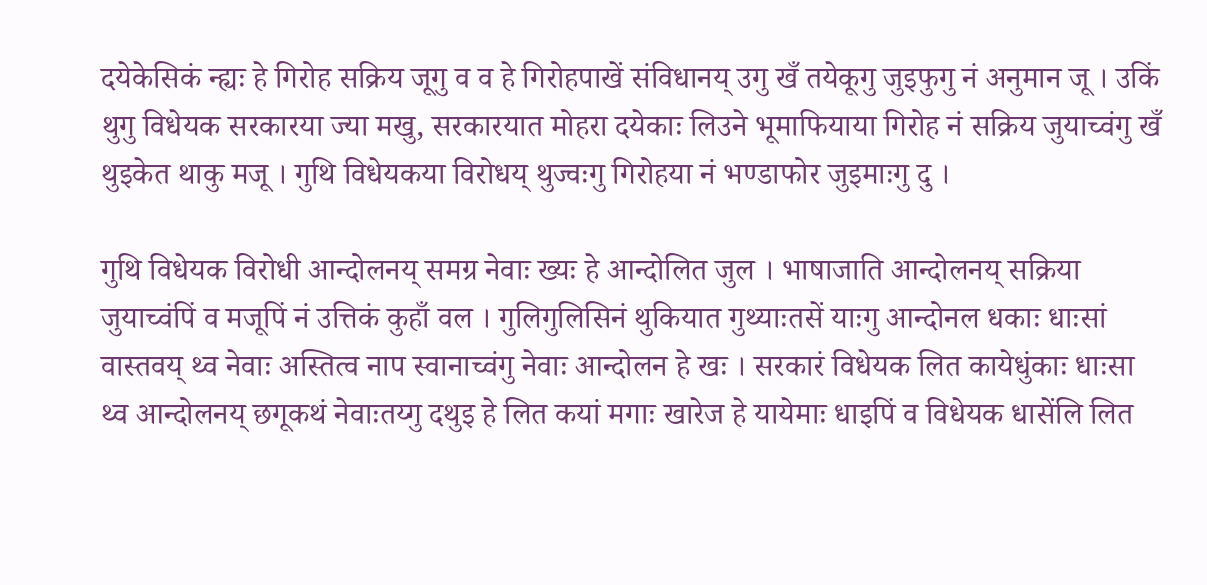दयेकेसिकं न्ह्यः हे गिरोह सक्रिय जूगु व व हे गिरोहपाखें संविधानय् उगु खँ तयेकूगु जुइफुगु नं अनुमान जू । उकिं थुगु विधेयक सरकारया ज्या मखु, सरकारयात मोहरा दयेकाः लिउने भूमाफियाया गिरोह नं सक्रिय जुयाच्वंगु खँ थुइकेत थाकु मजू । गुथि विधेयकया विरोधय् थुज्वःगु गिरोहया नं भण्डाफोर जुइमाःगु दु ।

गुथि विधेयक विरोधी आन्दोलनय् समग्र नेवाः ख्यः हे आन्दोलित जुल । भाषाजाति आन्दोलनय् सक्रिया जुयाच्वंपिं व मजूपिं नं उत्तिकं कुहाँ वल । गुलिगुलिसिनं थुकियात गुथ्याःतसें याःगु आन्दोनल धकाः धाःसां वास्तवय् थ्व नेवाः अस्तित्व नाप स्वानाच्वंगु नेवाः आन्दोलन हे खः । सरकारं विधेयक लित कायेधुंकाः धाःसा थ्व आन्दोलनय् छगूकथं नेवाःतय्गु दथुइ हे लित कयां मगाः खारेज हे यायेमाः धाइपिं व विधेयक धासेंलि लित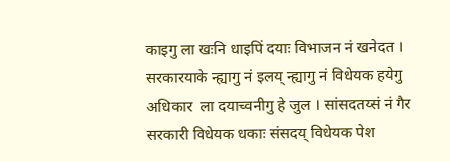काइगु ला खःनि धाइपिं दयाः विभाजन नं खनेदत । सरकारयाके न्ह्यागु नं इलय् न्ह्यागु नं विधेयक हयेगु अधिकार  ला दयाच्वनीगु हे जुल । सांसदतय्सं नं गैर सरकारी विधेयक धकाः संसदय् विधेयक पेश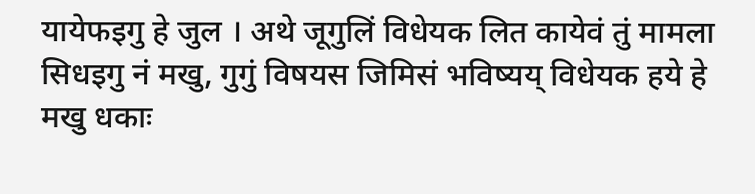यायेफइगु हे जुल । अथे जूगुलिं विधेयक लित कायेवं तुं मामला सिधइगु नं मखु, गुगुं विषयस जिमिसं भविष्यय् विधेयक हये हे मखु धकाः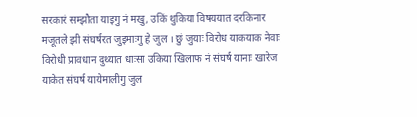सरकारं सम्झौता याइगु नं मखु, उकिं थुकिया विषययात दरकिनार मजूतले झी संघर्षरत जुइमाःगु हे जुल । छुं जुयाः विरोध याकयाक नेवाः विरोधी प्रावधान दुथ्यात धाःसा उकिया खिलाफ नं संघर्ष यानाः खारेज याकेत संघर्ष यायेमालीगु जुल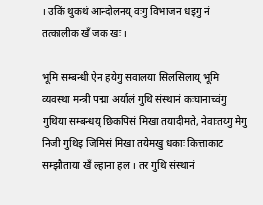। उकिं थुकथं आन्दोलनय् वःगु विभाजन धइगु नं तत्कालीक खँ जक खः ।

भूमि सम्बन्धी ऐन हयेगु सवालया सिलसिलाय् भूमि व्यवस्था मन्त्री पद्मा अर्यालं गुथि संस्थानं कःघानाच्वंगु गुथिया सम्बन्धय् छिकपिसं मिखा तयादीमते, नेवाःतय्गु मेगु निजी गुथिइ जिमिसं मिखा तयेमखु धकाः कित्ताकाट सम्झौताया खँ ल्हाना हल । तर गुथि संस्थानं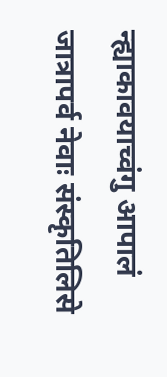न्ह्याकावयाच्वंगु आपालं जात्रापर्व नेवाः संस्कृतिलिसे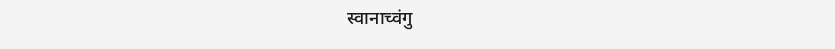स्वानाच्वंगु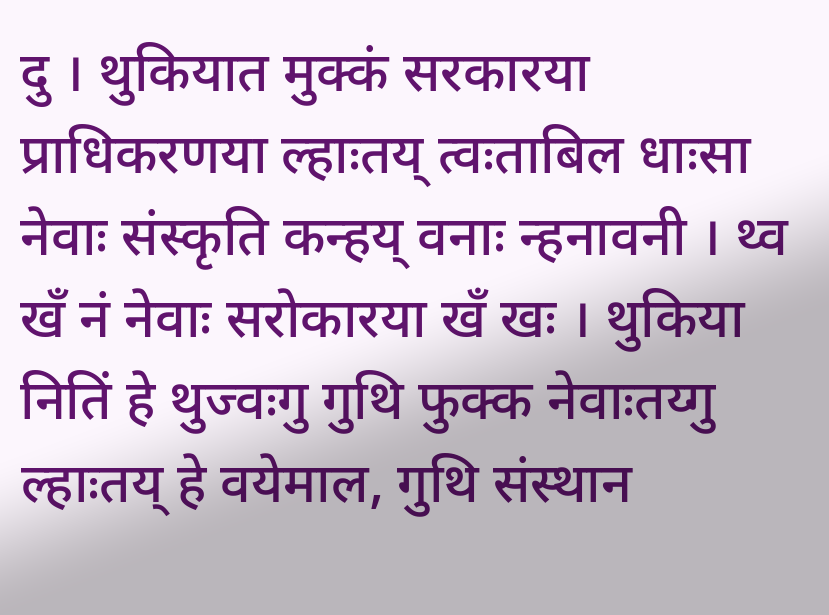दु । थुकियात मुक्कं सरकारया प्राधिकरणया ल्हाःतय् त्वःताबिल धाःसा नेवाः संस्कृति कन्हय् वनाः न्हनावनी । थ्व खँ नं नेवाः सरोकारया खँ खः । थुकिया नितिं हे थुज्वःगु गुथि फुक्क नेवाःतय्गु ल्हाःतय् हे वयेमाल, गुथि संस्थान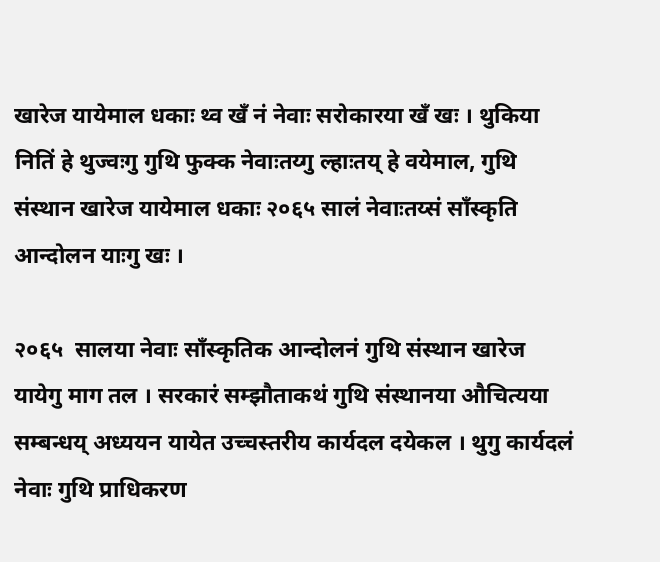खारेज यायेमाल धकाः थ्व खँ नं नेवाः सरोकारया खँ खः । थुकिया नितिं हे थुज्वःगु गुथि फुक्क नेवाःतय्गु ल्हाःतय् हे वयेमाल, गुथि संस्थान खारेज यायेमाल धकाः २०६५ सालं नेवाःतय्सं साँस्कृति आन्दोलन याःगु खः ।

२०६५  सालया नेवाः साँस्कृतिक आन्दोलनं गुथि संस्थान खारेज यायेगु माग तल । सरकारं सम्झौताकथं गुथि संस्थानया औचित्यया सम्बन्धय् अध्ययन यायेत उच्चस्तरीय कार्यदल दयेकल । थुगु कार्यदलं नेवाः गुथि प्राधिकरण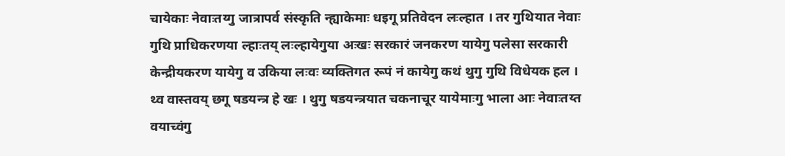चायेकाः नेवाःतय्गु जात्रापर्व संस्कृति न्ह्याकेमाः धइगू प्रतिवेदन लःल्हात । तर गुथियात नेवाः  गुथि प्राधिकरणया ल्हाःतय् लःल्हायेगुया अःखः सरकारं जनकरण यायेगु पलेसा सरकारी केन्द्रीयकरण यायेगु व उकिया लःवः व्यक्तिगत रूपं नं कायेगु कथं थुगु गुथि विधेयक हल । थ्व वास्तवय् छगू षडयन्त्र हे खः । थुगु षडयन्त्रयात चकनाचूर यायेमाःगु भाला आः नेवाःतय्त वयाच्वंगु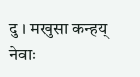दु । मखुसा कन्हय् नेवाः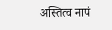अस्तित्व नापं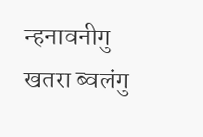न्हनावनीगु खतरा ब्वलंगु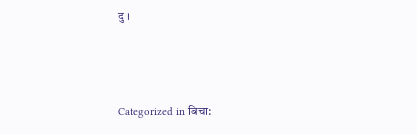दु ।



Categorized in बिचा: